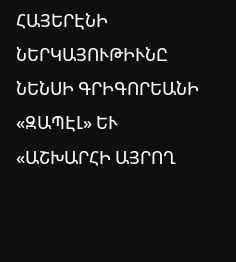ՀԱՅԵՐԷՆԻ ՆԵՐԿԱՅՈՒԹԻՒՆԸ ՆԵՆՍԻ ԳՐԻԳՈՐԵԱՆԻ «ԶԱՊԷԼ» ԵՒ «ԱՇԽԱՐՀԻ ԱՅՐՈՂ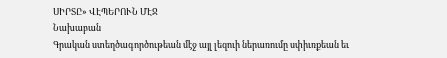ՍԻՐՏԸ» ՎԷՊԵՐՈՒՆ ՄԷՋ
Նախաբան
Գրական ստեղծագործութեան մէջ այլ լեզուի ներառումը սփիւռքեան եւ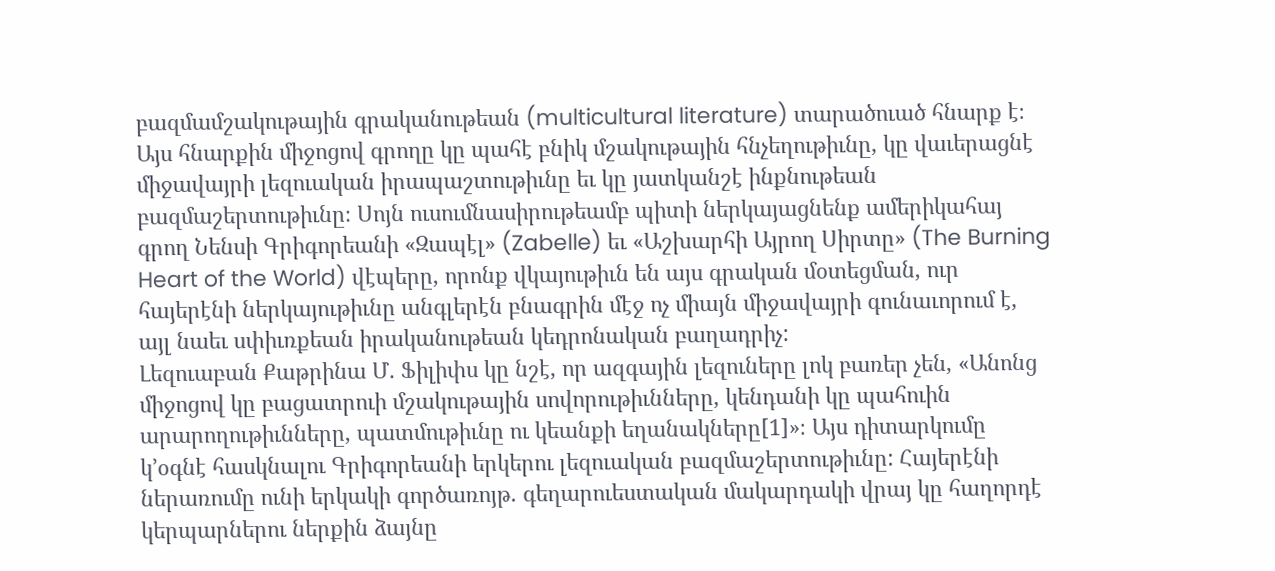բազմամշակութային գրականութեան (multicultural literature) տարածուած հնարք է։ Այս հնարքին միջոցով գրողը կը պահէ բնիկ մշակութային հնչեղութիւնը, կը վաւերացնէ միջավայրի լեզուական իրապաշտութիւնը եւ կը յատկանշէ ինքնութեան բազմաշերտութիւնը։ Սոյն ուսումնասիրութեամբ պիտի ներկայացնենք ամերիկահայ գրող Նենսի Գրիգորեանի «Զապէլ» (Zabelle) եւ «Աշխարհի Այրող Սիրտը» (The Burning Heart of the World) վէպերը, որոնք վկայութիւն են այս գրական մօտեցման, ուր հայերէնի ներկայութիւնը անգլերէն բնագրին մէջ ոչ միայն միջավայրի գունաւորում է, այլ նաեւ սփիւռքեան իրականութեան կեդրոնական բաղադրիչ:
Լեզուաբան Քաթրինա Մ. Ֆիլիփս կը նշէ, որ ազգային լեզուները լոկ բառեր չեն, «Անոնց միջոցով կը բացատրուի մշակութային սովորութիւնները, կենդանի կը պահուին արարողութիւնները, պատմութիւնը ու կեանքի եղանակները[1]»։ Այս դիտարկումը կ՚օգնէ հասկնալու Գրիգորեանի երկերու լեզուական բազմաշերտութիւնը: Հայերէնի ներառումը ունի երկակի գործառոյթ. գեղարուեստական մակարդակի վրայ կը հաղորդէ կերպարներու ներքին ձայնը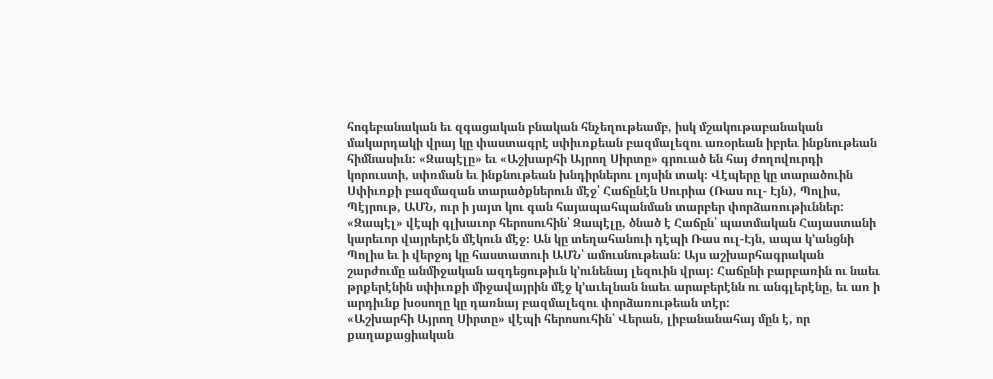հոգեբանական եւ զգացական բնական հնչեղութեամբ, իսկ մշակութաբանական մակարդակի վրայ կը փաստագրէ սփիւռքեան բազմալեզու առօրեան իբրեւ ինքնութեան հիմնասիւն: «Զապէլը» եւ «Աշխարհի Այրող Սիրտը» գրուած են հայ ժողովուրդի կորուստի, սփռման եւ ինքնութեան խնդիրներու լոյսին տակ։ Վէպերը կը տարածուին Սփիւռքի բազմազան տարածքներուն մէջ՝ Հաճընէն Սուրիա (Ռաս ուլ- Էյն), Պոլիս, Պէյրութ, ԱՄՆ, ուր ի յայտ կու գան հայապահպանման տարբեր փորձառութիւններ:
«Զապէլ» վէպի գլխաւոր հերոսուհին՝ Զապէլը, ծնած է Հաճըն՝ պատմական Հայաստանի կարեւոր վայրերէն մէկուն մէջ։ Ան կը տեղահանուի դէպի Ռաս ուլ-Էյն, ապա կ՚անցնի Պոլիս եւ ի վերջոյ կը հաստատուի ԱՄՆ՝ ամուսնութեան: Այս աշխարհագրական շարժումը անմիջական ազդեցութիւն կ՚ունենայ լեզուին վրայ: Հաճընի բարբառին ու նաեւ թրքերէնին սփիւռքի միջավայրին մէջ կ՚աւելնան նաեւ արաբերէնն ու անգլերէնը, եւ առ ի արդիւնք խօսողը կը դառնայ բազմալեզու փորձառութեան տէր:
«Աշխարհի Այրող Սիրտը» վէպի հերոսուհին՝ Վերան, լիբանանահայ մըն է, որ քաղաքացիական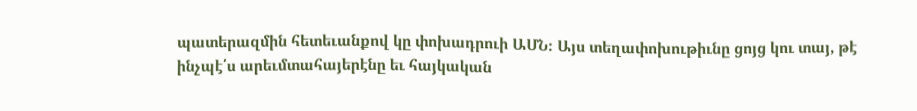պատերազմին հետեւանքով կը փոխադրուի ԱՄՆ։ Այս տեղափոխութիւնը ցոյց կու տայ, թէ ինչպէ՛ս արեւմտահայերէնը եւ հայկական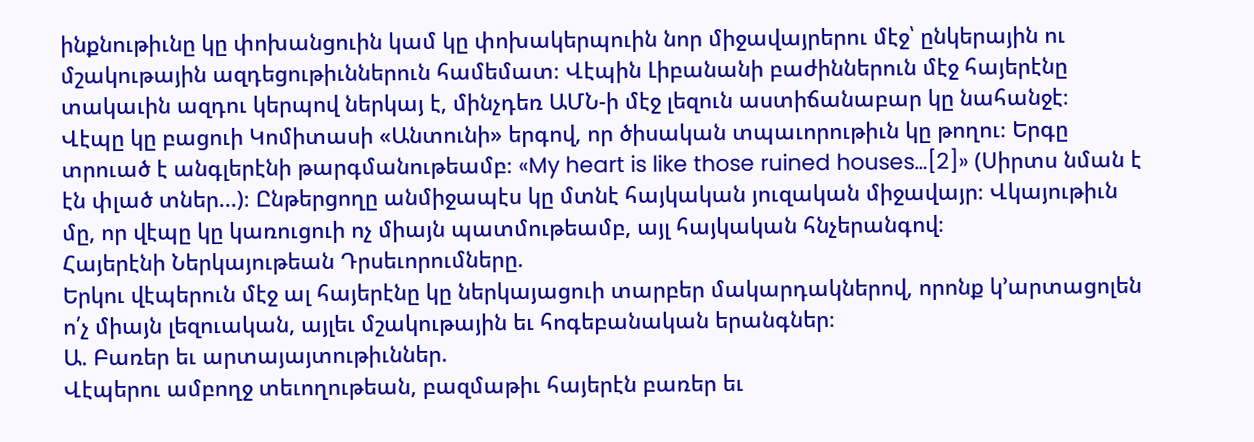ինքնութիւնը կը փոխանցուին կամ կը փոխակերպուին նոր միջավայրերու մէջ՝ ընկերային ու մշակութային ազդեցութիւններուն համեմատ։ Վէպին Լիբանանի բաժիններուն մէջ հայերէնը տակաւին ազդու կերպով ներկայ է, մինչդեռ ԱՄՆ-ի մէջ լեզուն աստիճանաբար կը նահանջէ։
Վէպը կը բացուի Կոմիտասի «Անտունի» երգով, որ ծիսական տպաւորութիւն կը թողու։ Երգը տրուած է անգլերէնի թարգմանութեամբ։ «My heart is like those ruined houses…[2]» (Սիրտս նման է էն փլած տներ...)։ Ընթերցողը անմիջապէս կը մտնէ հայկական յուզական միջավայր։ Վկայութիւն մը, որ վէպը կը կառուցուի ոչ միայն պատմութեամբ, այլ հայկական հնչերանգով։
Հայերէնի Ներկայութեան Դրսեւորումները.
Երկու վէպերուն մէջ ալ հայերէնը կը ներկայացուի տարբեր մակարդակներով, որոնք կ՚արտացոլեն ո՛չ միայն լեզուական, այլեւ մշակութային եւ հոգեբանական երանգներ։
Ա. Բառեր եւ արտայայտութիւններ.
Վէպերու ամբողջ տեւողութեան, բազմաթիւ հայերէն բառեր եւ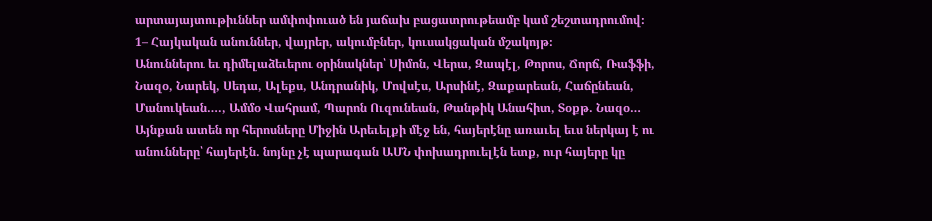արտայայտութիւններ ամփոփուած են յաճախ բացատրութեամբ կամ շեշտադրումով։
1– Հայկական անուններ, վայրեր, ակումբներ, կուսակցական մշակոյթ։
Անուններու եւ դիմելաձեւերու օրինակներ՝ Սիմոն, Վերա, Զապէլ, Թորոս, Ճորճ, Ռաֆֆի, Նազօ, Նարեկ, Սեդա, Ալեքս, Անդրանիկ, Մովսէս, Արսինէ, Զաքարեան, Հաճընեան, Մանուկեան…., Ամմօ Վահրամ, Պարոն Ուզունեան, Թանթիկ Անահիտ, Տօքթ. Նազօ… Այնքան ատեն որ հերոսները Միջին Արեւելքի մէջ են, հայերէնը առաւել եւս ներկայ է ու անունները՝ հայերէն. նոյնը չէ պարագան ԱՄՆ փոխադրուելէն ետք, ուր հայերը կը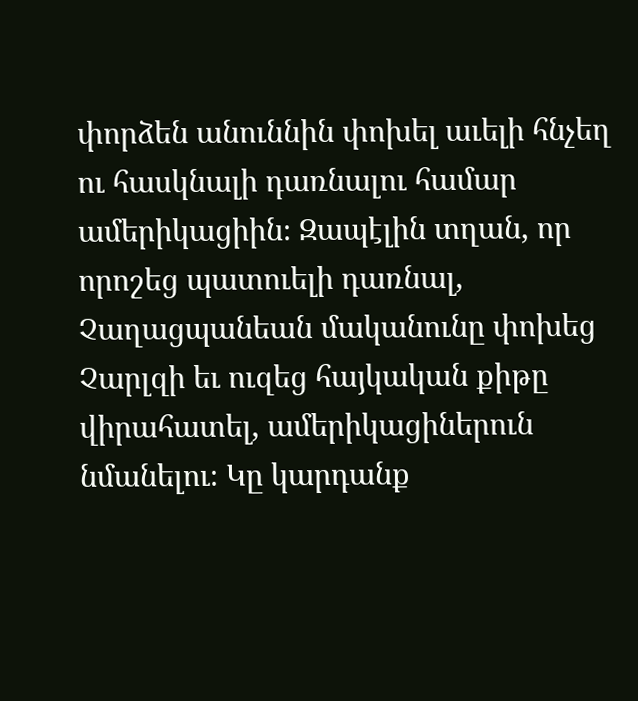փորձեն անուննին փոխել աւելի հնչեղ ու հասկնալի դառնալու համար ամերիկացիին։ Զապէլին տղան, որ որոշեց պատուելի դառնալ, Չաղացպանեան մականունը փոխեց Չարլզի եւ ուզեց հայկական քիթը վիրահատել, ամերիկացիներուն նմանելու։ Կը կարդանք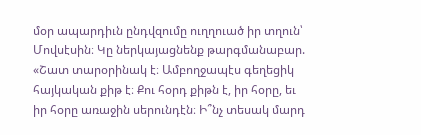մօր ապարդիւն ընդվզումը ուղղուած իր տղուն՝ Մովսէսին։ Կը ներկայացնենք թարգմանաբար. «Շատ տարօրինակ է։ Ամբողջապէս գեղեցիկ հայկական քիթ է։ Քու հօրդ քիթն է, իր հօրը, եւ իր հօրը առաջին սերունդէն։ Ի՞նչ տեսակ մարդ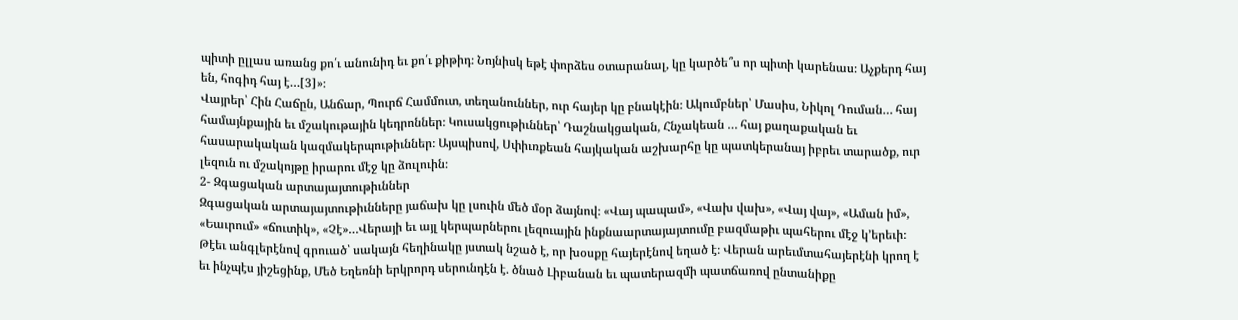պիտի ըլլաս առանց քո՛ւ անունիդ եւ քո՛ւ քիթիդ։ Նոյնիսկ եթէ փորձես օտարանալ, կը կարծե՞ս որ պիտի կարենաս։ Աչքերդ հայ են, հոգիդ հայ է…[3]»։
Վայրեր՝ Հին Հաճըն, Անճար, Պուրճ Համմուտ, տեղանուններ, ուր հայեր կը բնակէին։ Ակումբներ՝ Մասիս, Նիկոլ Դուման… հայ համայնքային եւ մշակութային կեդրոններ։ Կուսակցութիւններ՝ Դաշնակցական, Հնչակեան … հայ քաղաքական եւ հասարակական կազմակերպութիւններ։ Այսպիսով, Սփիւռքեան հայկական աշխարհը կը պատկերանայ իբրեւ տարածք, ուր լեզուն ու մշակոյթը իրարու մէջ կը ձուլուին։
2- Զգացական արտայայտութիւններ
Զգացական արտայայտութիւնները յաճախ կը լսուին մեծ մօր ձայնով։ «Վայ պապամ», «Վախ վախ», «Վայ վայ», «Աման իմ», «Եաւրում» «ճուտիկ», «Չէ»…Վերայի եւ այլ կերպարներու լեզուային ինքնաարտայայտումը բազմաթիւ պահերու մէջ կ՚երեւի։ Թէեւ անգլերէնով գրուած՝ սակայն հեղինակը յստակ նշած է, որ խօսքը հայերէնով եղած է։ Վերան արեւմտահայերէնի կրող է եւ ինչպէս յիշեցինք, Մեծ Եղեռնի երկրորդ սերունդէն է. ծնած Լիբանան եւ պատերազմի պատճառով ընտանիքը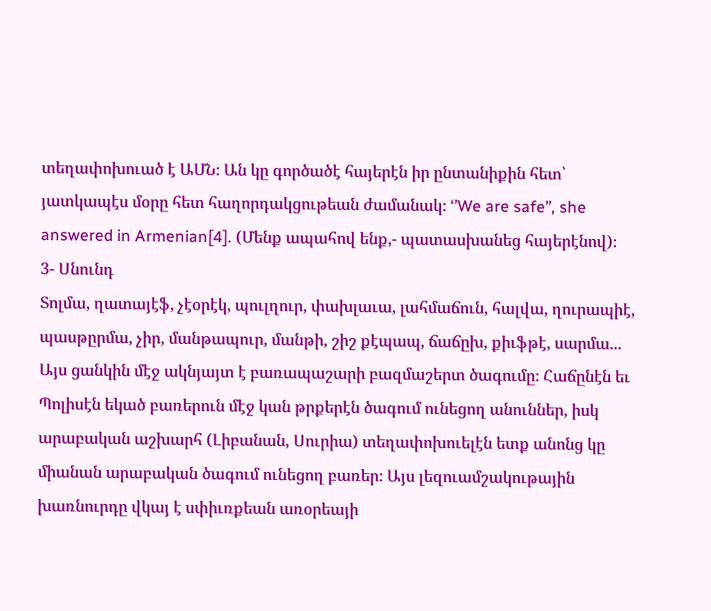տեղափոխուած է ԱՄՆ։ Ան կը գործածէ հայերէն իր ընտանիքին հետ՝ յատկապէս մօրը հետ հաղորդակցութեան ժամանակ։ ‘’We are safe’’, she answered in Armenian[4]. (Մենք ապահով ենք,− պատասխանեց հայերէնով)։
3- Սնունդ
Տոլմա, ղատայէֆ, չէօրէկ, պուլղուր, փախլաւա, լահմաճուն, հալվա, ղուրապիէ, պասթըրմա, չիր, մանթապուր, մանթի, շիշ քէպապ, ճաճըխ, քիւֆթէ, սարմա... Այս ցանկին մէջ ակնյայտ է բառապաշարի բազմաշերտ ծագումը։ Հաճընէն եւ Պոլիսէն եկած բառերուն մէջ կան թրքերէն ծագում ունեցող անուններ, իսկ արաբական աշխարհ (Լիբանան, Սուրիա) տեղափոխուելէն ետք անոնց կը միանան արաբական ծագում ունեցող բառեր։ Այս լեզուամշակութային խառնուրդը վկայ է սփիւռքեան առօրեայի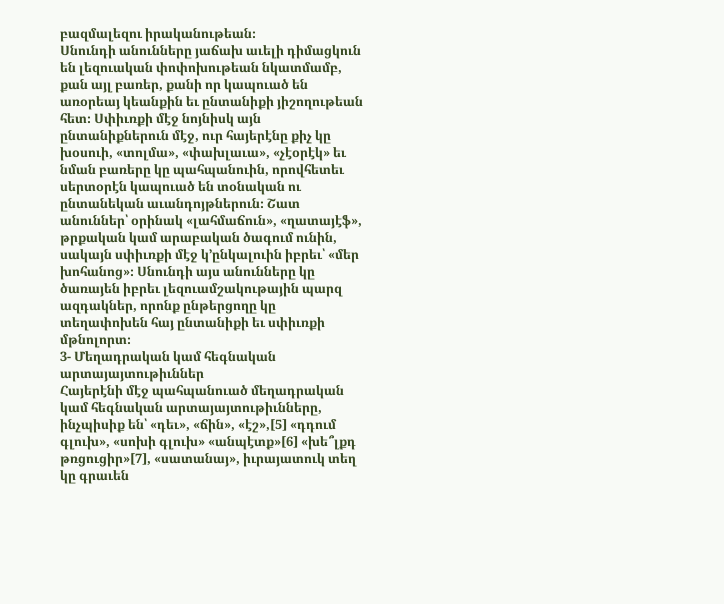բազմալեզու իրականութեան։
Սնունդի անունները յաճախ աւելի դիմացկուն են լեզուական փոփոխութեան նկատմամբ, քան այլ բառեր, քանի որ կապուած են առօրեայ կեանքին եւ ընտանիքի յիշողութեան հետ։ Սփիւռքի մէջ նոյնիսկ այն ընտանիքներուն մէջ, ուր հայերէնը քիչ կը խօսուի, «տոլմա», «փախլաւա», «չէօրէկ» եւ նման բառերը կը պահպանուին, որովհետեւ սերտօրէն կապուած են տօնական ու ընտանեկան աւանդոյթներուն։ Շատ անուններ՝ օրինակ «լահմաճուն», «ղատայէֆ», թրքական կամ արաբական ծագում ունին, սակայն սփիւռքի մէջ կ՚ընկալուին իբրեւ՝ «մեր խոհանոց»։ Սնունդի այս անունները կը ծառայեն իբրեւ լեզուամշակութային պարզ ազդակներ, որոնք ընթերցողը կը տեղափոխեն հայ ընտանիքի եւ սփիւռքի մթնոլորտ։
3- Մեղադրական կամ հեգնական արտայայտութիւններ
Հայերէնի մէջ պահպանուած մեղադրական կամ հեգնական արտայայտութիւնները, ինչպիսիք են՝ «դեւ», «ճին», «էշ»,[5] «դդում գլուխ», «սոխի գլուխ» «անպէտք»[6] «խե՞լքդ թռցուցիր»[7], «սատանայ», իւրայատուկ տեղ կը գրաւեն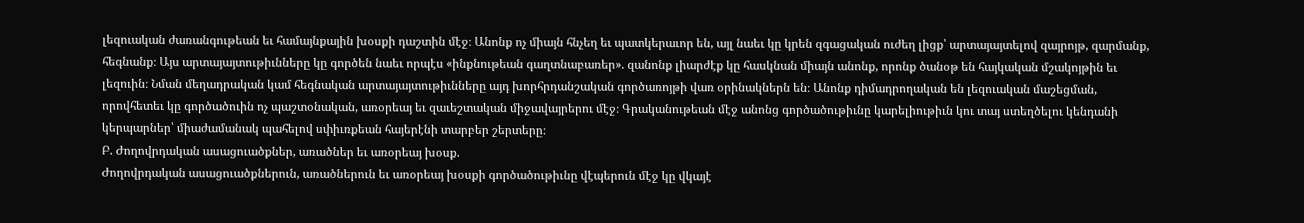լեզուական ժառանգութեան եւ համայնքային խօսքի դաշտին մէջ։ Անոնք ոչ միայն հնչեղ եւ պատկերաւոր են, այլ նաեւ կը կրեն զգացական ուժեղ լիցք՝ արտայայտելով զայրոյթ, զարմանք, հեգնանք։ Այս արտայայտութիւնները կը գործեն նաեւ որպէս «ինքնութեան գաղտնաբառեր». զանոնք լիարժէք կը հասկնան միայն անոնք, որոնք ծանօթ են հայկական մշակոյթին եւ լեզուին։ Նման մեղադրական կամ հեգնական արտայայտութիւնները այդ խորհրդանշական գործառոյթի վառ օրինակներն են։ Անոնք դիմադրողական են լեզուական մաշեցման, որովհետեւ կը գործածուին ոչ պաշտօնական, առօրեայ եւ զաւեշտական միջավայրերու մէջ։ Գրականութեան մէջ անոնց գործածութիւնը կարելիութիւն կու տայ ստեղծելու կենդանի կերպարներ՝ միաժամանակ պահելով սփիւռքեան հայերէնի տարբեր շերտերը։
Բ. Ժողովրդական ասացուածքներ, առածներ եւ առօրեայ խօսք.
Ժողովրդական ասացուածքներուն, առածներուն եւ առօրեայ խօսքի գործածութիւնը վէպերուն մէջ կը վկայէ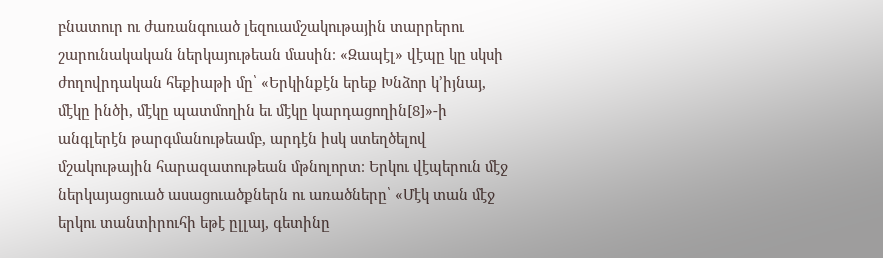բնատուր ու ժառանգուած լեզուամշակութային տարրերու շարունակական ներկայութեան մասին։ «Զապէլ» վէպը կը սկսի ժողովրդական հեքիաթի մը՝ «Երկինքէն երեք Խնձոր կ՚իյնայ, մէկը ինծի, մէկը պատմողին եւ մէկը կարդացողին[8]»-ի անգլերէն թարգմանութեամբ, արդէն իսկ ստեղծելով մշակութային հարազատութեան մթնոլորտ։ Երկու վէպերուն մէջ ներկայացուած ասացուածքներն ու առածները՝ «Մէկ տան մէջ երկու տանտիրուհի եթէ ըլլայ, գետինը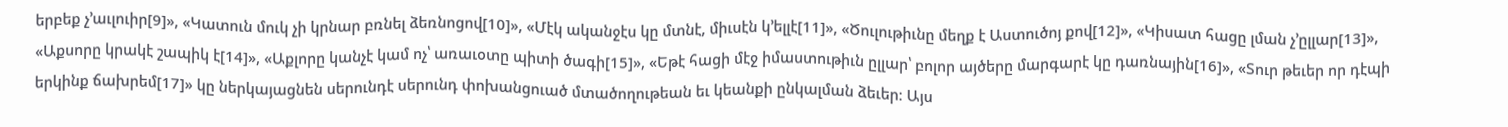երբեք չ՚աւլուիր[9]», «Կատուն մուկ չի կրնար բռնել ձեռնոցով[10]», «Մէկ ականջէս կը մտնէ, միւսէն կ՚ելլէ[11]», «Ծուլութիւնը մեղք է Աստուծոյ քով[12]», «Կիսատ հացը լման չ՚ըլլար[13]», «Աքսորը կրակէ շապիկ է[14]», «Աքլորը կանչէ կամ ոչ՝ առաւօտը պիտի ծագի[15]», «Եթէ հացի մէջ իմաստութիւն ըլլար՝ բոլոր այծերը մարգարէ կը դառնային[16]», «Տուր թեւեր որ դէպի երկինք ճախրեմ[17]» կը ներկայացնեն սերունդէ սերունդ փոխանցուած մտածողութեան եւ կեանքի ընկալման ձեւեր։ Այս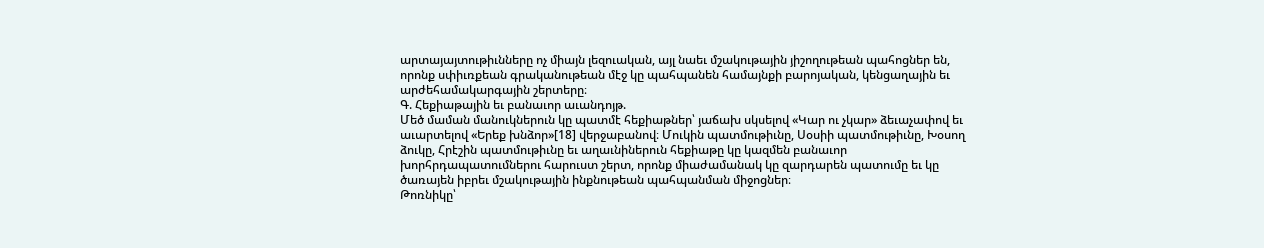արտայայտութիւնները ոչ միայն լեզուական, այլ նաեւ մշակութային յիշողութեան պահոցներ են, որոնք սփիւռքեան գրականութեան մէջ կը պահպանեն համայնքի բարոյական, կենցաղային եւ արժեհամակարգային շերտերը։
Գ. Հեքիաթային եւ բանաւոր աւանդոյթ.
Մեծ մաման մանուկներուն կը պատմէ հեքիաթներ՝ յաճախ սկսելով «Կար ու չկար» ձեւաչափով եւ աւարտելով «Երեք խնձոր»[18] վերջաբանով։ Մուկին պատմութիւնը, Սօսիի պատմութիւնը, Խօսող ձուկը, Հրէշին պատմութիւնը եւ աղաւնիներուն հեքիաթը կը կազմեն բանաւոր խորհրդապատումներու հարուստ շերտ, որոնք միաժամանակ կը զարդարեն պատումը եւ կը ծառայեն իբրեւ մշակութային ինքնութեան պահպանման միջոցներ։
Թոռնիկը՝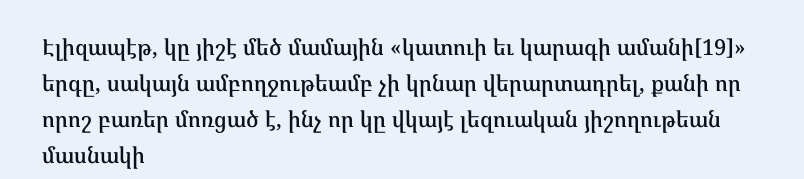Էլիզապէթ, կը յիշէ մեծ մամային «կատուի եւ կարագի ամանի[19]» երգը, սակայն ամբողջութեամբ չի կրնար վերարտադրել, քանի որ որոշ բառեր մոռցած է, ինչ որ կը վկայէ լեզուական յիշողութեան մասնակի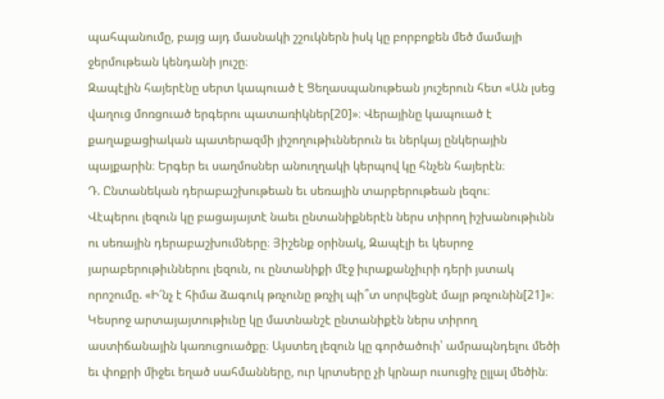պահպանումը, բայց այդ մասնակի շշուկներն իսկ կը բորբոքեն մեծ մամայի ջերմութեան կենդանի յուշը։
Զապէլին հայերէնը սերտ կապուած է Ցեղասպանութեան յուշերուն հետ «Ան լսեց վաղուց մոռցուած երգերու պատառիկներ[20]»։ Վերայինը կապուած է քաղաքացիական պատերազմի յիշողութիւններուն եւ ներկայ ընկերային պայքարին։ Երգեր եւ սաղմոսներ անուղղակի կերպով կը հնչեն հայերէն։
Դ. Ընտանեկան դերաբաշխութեան եւ սեռային տարբերութեան լեզու։
Վէպերու լեզուն կը բացայայտէ նաեւ ընտանիքներէն ներս տիրող իշխանութիւնն ու սեռային դերաբաշխումները։ Յիշենք օրինակ, Զապէլի եւ կեսրոջ յարաբերութիւններու լեզուն, ու ընտանիքի մէջ իւրաքանչիւրի դերի յստակ որոշումը. «Ի՜նչ է հիմա ձագուկ թռչունը թռչիլ պի՞տ սորվեցնէ մայր թռչունին[21]»։ Կեսրոջ արտայայտութիւնը կը մատնանշէ ընտանիքէն ներս տիրող աստիճանային կառուցուածքը։ Այստեղ լեզուն կը գործածուի՝ ամրապնդելու մեծի եւ փոքրի միջեւ եղած սահմանները, ուր կրտսերը չի կրնար ուսուցիչ ըլլալ մեծին։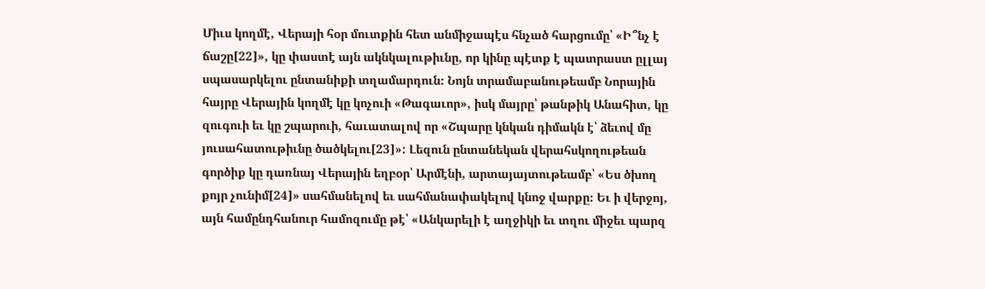Միւս կողմէ, Վերայի հօր մուտքին հետ անմիջապէս հնչած հարցումը՝ «Ի՞նչ է ճաշը[22]», կը փաստէ այն ակնկալութիւնը, որ կինը պէտք է պատրաստ ըլլայ սպասարկելու ընտանիքի տղամարդուն։ Նոյն տրամաբանութեամբ Նորային հայրը Վերային կողմէ կը կոչուի «Թագաւոր», իսկ մայրը՝ թանթիկ Անահիտ, կը զուգուի եւ կը շպարուի, հաւատալով որ «Շպարը կնկան դիմակն է՝ ձեւով մը յուսահատութիւնը ծածկելու[23]»: Լեզուն ընտանեկան վերահսկողութեան գործիք կը դառնայ Վերային եղբօր՝ Արմէնի, արտայայտութեամբ՝ «Ես ծխող քոյր չունիմ[24]» սահմանելով եւ սահմանափակելով կնոջ վարքը։ Եւ ի վերջոյ, այն համընդհանուր համոզումը թէ՝ «Անկարելի է աղջիկի եւ տղու միջեւ պարզ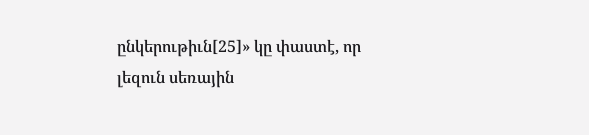ընկերութիւն[25]» կը փաստէ, որ լեզուն սեռային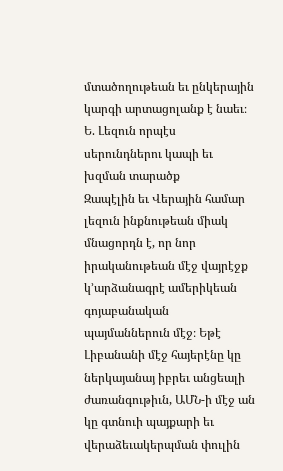մտածողութեան եւ ընկերային կարգի արտացոլանք է նաեւ։
Ե. Լեզուն որպէս սերունդներու կապի եւ խզման տարածք
Զապէլին եւ Վերային համար լեզուն ինքնութեան միակ մնացորդն է, որ նոր իրականութեան մէջ վայրէջք կ՚արձանագրէ ամերիկեան գոյաբանական պայմաններուն մէջ։ Եթէ Լիբանանի մէջ հայերէնը կը ներկայանայ իբրեւ անցեալի ժառանգութիւն, ԱՄՆ-ի մէջ ան կը գտնուի պայքարի եւ վերաձեւակերպման փուլին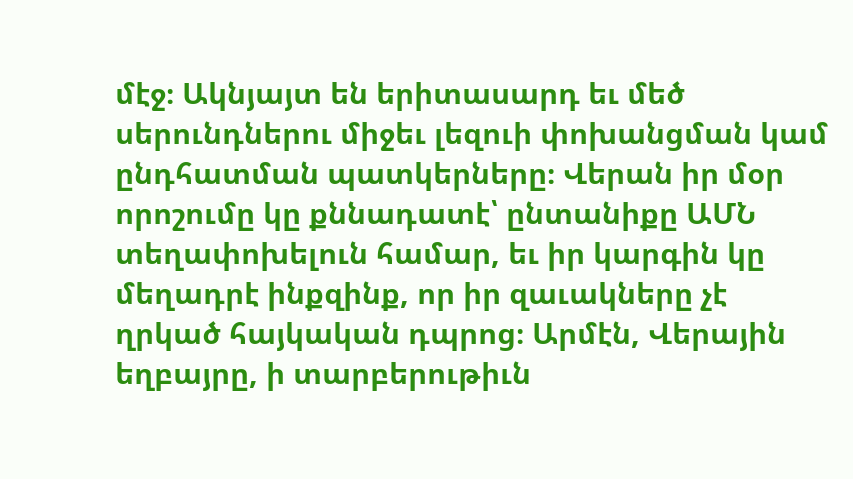մէջ։ Ակնյայտ են երիտասարդ եւ մեծ սերունդներու միջեւ լեզուի փոխանցման կամ ընդհատման պատկերները։ Վերան իր մօր որոշումը կը քննադատէ՝ ընտանիքը ԱՄՆ տեղափոխելուն համար, եւ իր կարգին կը մեղադրէ ինքզինք, որ իր զաւակները չէ ղրկած հայկական դպրոց։ Արմէն, Վերային եղբայրը, ի տարբերութիւն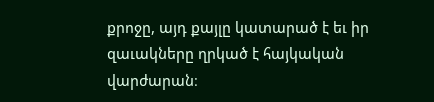քրոջը, այդ քայլը կատարած է եւ իր զաւակները ղրկած է հայկական վարժարան։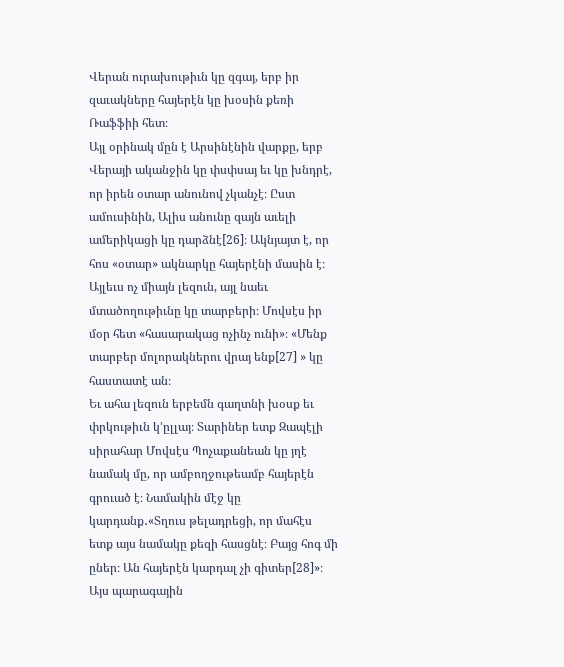Վերան ուրախութիւն կը զգայ, երբ իր զաւակները հայերէն կը խօսին քեռի Ռաֆֆիի հետ։
Այլ օրինակ մըն է Արսինէնին վարքը, երբ Վերայի ականջին կը փսփսայ եւ կը խնդրէ, որ իրեն օտար անունով չկանչէ։ Ըստ ամուսինին, Ալիս անունը զայն աւելի ամերիկացի կը դարձնէ[26]։ Ակնյայտ է, որ հոս «օտար» ակնարկը հայերէնի մասին է։ Այլեւս ոչ միայն լեզուն, այլ նաեւ մտածողութիւնը կը տարբերի։ Մովսէս իր մօր հետ «հասարակաց ոչինչ ունի»։ «Մենք տարբեր մոլորակներու վրայ ենք[27] » կը հաստատէ ան։
Եւ ահա լեզուն երբեմն գաղտնի խօսք եւ փրկութիւն կ՚ըլլայ։ Տարիներ ետք Զապէլի սիրահար Մովսէս Պոչաքանեան կը յղէ նամակ մը, որ ամբողջութեամբ հայերէն գրուած է։ Նամակին մէջ կը կարդանք․«Տղուս թելադրեցի, որ մահէս ետք այս նամակը քեզի հասցնէ։ Բայց հոգ մի ըներ։ Ան հայերէն կարդալ չի գիտեր[28]»։ Այս պարագային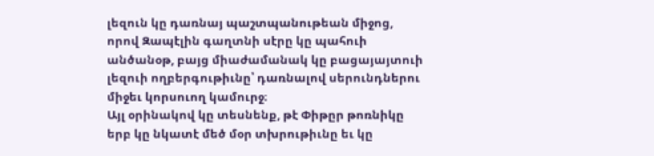լեզուն կը դառնայ պաշտպանութեան միջոց, որով Զապէլին գաղտնի սէրը կը պահուի անծանօթ, բայց միաժամանակ կը բացայայտուի լեզուի ողբերգութիւնը՝ դառնալով սերունդներու միջեւ կորսուող կամուրջ։
Այլ օրինակով կը տեսնենք, թէ Փիթըր թոռնիկը երբ կը նկատէ մեծ մօր տխրութիւնը եւ կը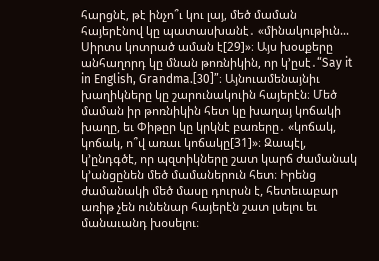հարցնէ, թէ ինչո՞ւ կու լայ, մեծ մաման հայերէնով կը պատասխանէ․ «մինակութիւն... Սիրտս կոտրած աման է[29]»։ Այս խօսքերը անհաղորդ կը մնան թոռնիկին, որ կ՚ըսէ․“Say it in English, Grandma.[30]”։ Այնուամենայնիւ խաղիկները կը շարունակուին հայերէն։ Մեծ մաման իր թոռնիկին հետ կը խաղայ կոճակի խաղը, եւ Փիթըր կը կրկնէ բառերը․ «կոճակ, կոճակ, ո՞վ առաւ կոճակը[31]»։ Զապէլ, կ՚ընդգծէ, որ պզտիկները շատ կարճ ժամանակ կ՚անցընեն մեծ մամաներուն հետ։ Իրենց ժամանակի մեծ մասը դուրսն է, հետեւաբար առիթ չեն ունենար հայերէն շատ լսելու եւ մանաւանդ խօսելու։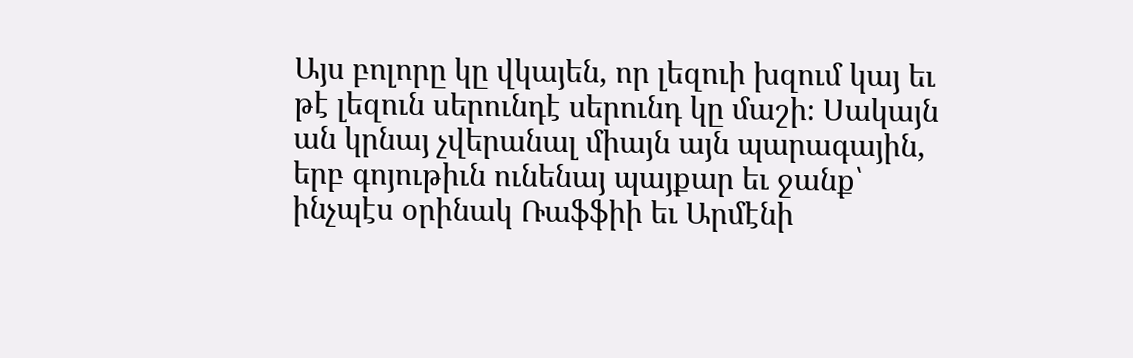Այս բոլորը կը վկայեն, որ լեզուի խզում կայ եւ թէ լեզուն սերունդէ սերունդ կը մաշի։ Սակայն ան կրնայ չվերանալ միայն այն պարագային, երբ գոյութիւն ունենայ պայքար եւ ջանք՝ ինչպէս օրինակ Ռաֆֆիի եւ Արմէնի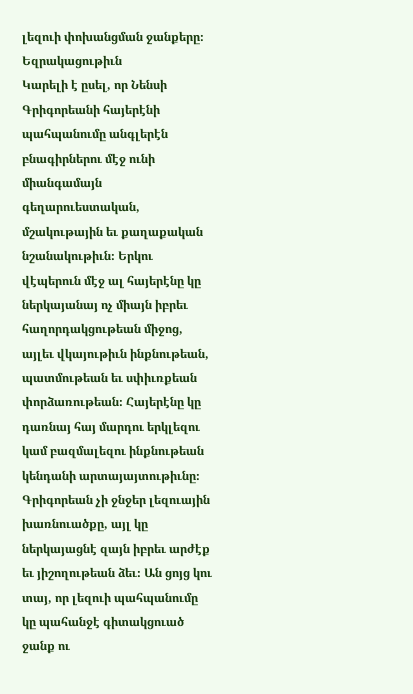լեզուի փոխանցման ջանքերը։
Եզրակացութիւն
Կարելի է ըսել, որ Նենսի Գրիգորեանի հայերէնի պահպանումը անգլերէն բնագիրներու մէջ ունի միանգամայն գեղարուեստական, մշակութային եւ քաղաքական նշանակութիւն։ Երկու վէպերուն մէջ ալ հայերէնը կը ներկայանայ ոչ միայն իբրեւ հաղորդակցութեան միջոց, այլեւ վկայութիւն ինքնութեան, պատմութեան եւ սփիւռքեան փորձառութեան։ Հայերէնը կը դառնայ հայ մարդու երկլեզու կամ բազմալեզու ինքնութեան կենդանի արտայայտութիւնը։ Գրիգորեան չի ջնջեր լեզուային խառնուածքը, այլ կը ներկայացնէ զայն իբրեւ արժէք եւ յիշողութեան ձեւ։ Ան ցոյց կու տայ, որ լեզուի պահպանումը կը պահանջէ գիտակցուած ջանք ու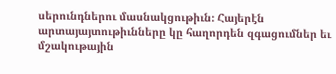սերունդներու մասնակցութիւն։ Հայերէն արտայայտութիւնները կը հաղորդեն զգացումներ եւ մշակութային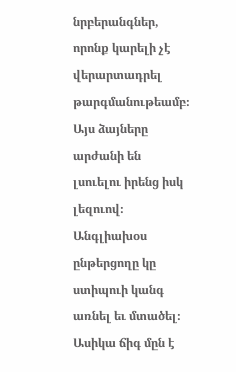նրբերանգներ, որոնք կարելի չէ վերարտադրել թարգմանութեամբ։ Այս ձայները արժանի են լսուելու իրենց իսկ լեզուով։ Անգլիախօս ընթերցողը կը ստիպուի կանգ առնել եւ մտածել։ Ասիկա ճիգ մըն է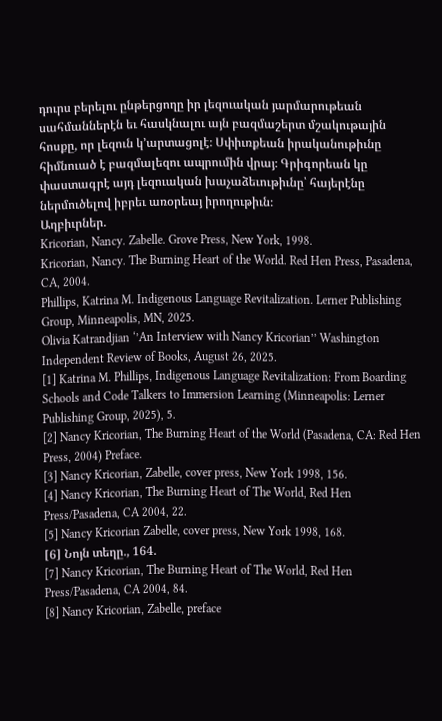դուրս բերելու ընթերցողը իր լեզուական յարմարութեան սահմաններէն եւ հասկնալու այն բազմաշերտ մշակութային հոսքը, որ լեզուն կ՚արտացոլէ։ Սփիւռքեան իրականութիւնը հիմնուած է բազմալեզու ապրումին վրայ։ Գրիգորեան կը փաստագրէ այդ լեզուական խաչաձեւութիւնը՝ հայերէնը ներմուծելով իբրեւ առօրեայ իրողութիւն։
Աղբիւրներ.
Kricorian, Nancy. Zabelle. Grove Press, New York, 1998.
Kricorian, Nancy. The Burning Heart of the World. Red Hen Press, Pasadena, CA, 2004.
Phillips, Katrina M. Indigenous Language Revitalization. Lerner Publishing Group, Minneapolis, MN, 2025.
Olivia Katrandjian ‘’An Interview with Nancy Kricorian’’ Washington Independent Review of Books, August 26, 2025.
[1] Katrina M. Phillips, Indigenous Language Revitalization: From Boarding Schools and Code Talkers to Immersion Learning (Minneapolis: Lerner Publishing Group, 2025), 5.
[2] Nancy Kricorian, The Burning Heart of the World (Pasadena, CA: Red Hen Press, 2004) Preface.
[3] Nancy Kricorian, Zabelle, cover press, New York 1998, 156.
[4] Nancy Kricorian, The Burning Heart of The World, Red Hen Press/Pasadena, CA 2004, 22.
[5] Nancy Kricorian Zabelle, cover press, New York 1998, 168.
[6] Նոյն տեղը., 164.
[7] Nancy Kricorian, The Burning Heart of The World, Red Hen Press/Pasadena, CA 2004, 84.
[8] Nancy Kricorian, Zabelle, preface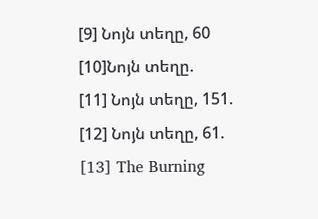[9] Նոյն տեղը, 60
[10]Նոյն տեղը.
[11] Նոյն տեղը, 151.
[12] Նոյն տեղը, 61.
[13] The Burning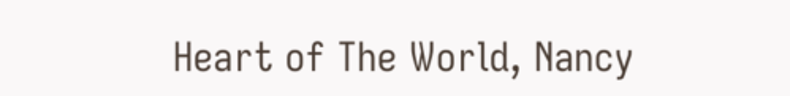Heart of The World, Nancy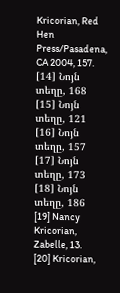Kricorian, Red Hen Press/Pasadena, CA 2004, 157.
[14] Նոյն տեղը, 168
[15] Նոյն տեղը, 121
[16] Նոյն տեղը, 157
[17] Նոյն տեղը, 173
[18] Նոյն տեղը, 186
[19] Nancy Kricorian, Zabelle, 13.
[20] Kricorian,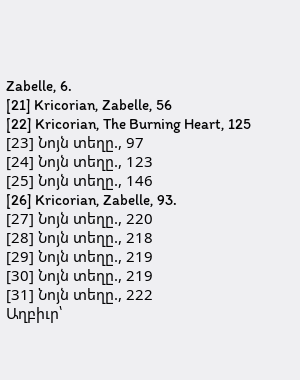Zabelle, 6.
[21] Kricorian, Zabelle, 56
[22] Kricorian, The Burning Heart, 125
[23] Նոյն տեղը., 97
[24] Նոյն տեղը., 123
[25] Նոյն տեղը., 146
[26] Kricorian, Zabelle, 93.
[27] Նոյն տեղը., 220
[28] Նոյն տեղը., 218
[29] Նոյն տեղը., 219
[30] Նոյն տեղը., 219
[31] Նոյն տեղը., 222
Աղբիւր՝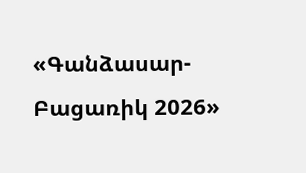«Գանձասար-Բացառիկ 2026»